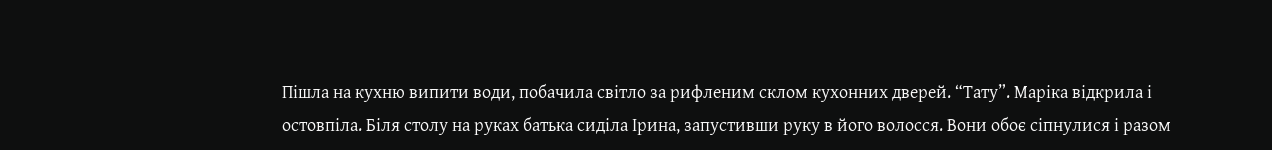Пішла на кухню випити води, побачила світло за рифленим склом кухонних дверей. “Тату”. Маріка відкрила і остовпіла. Біля столу на руках батька сиділа Ірина, запустивши руку в його волосся. Вони обоє сіпнулися і разом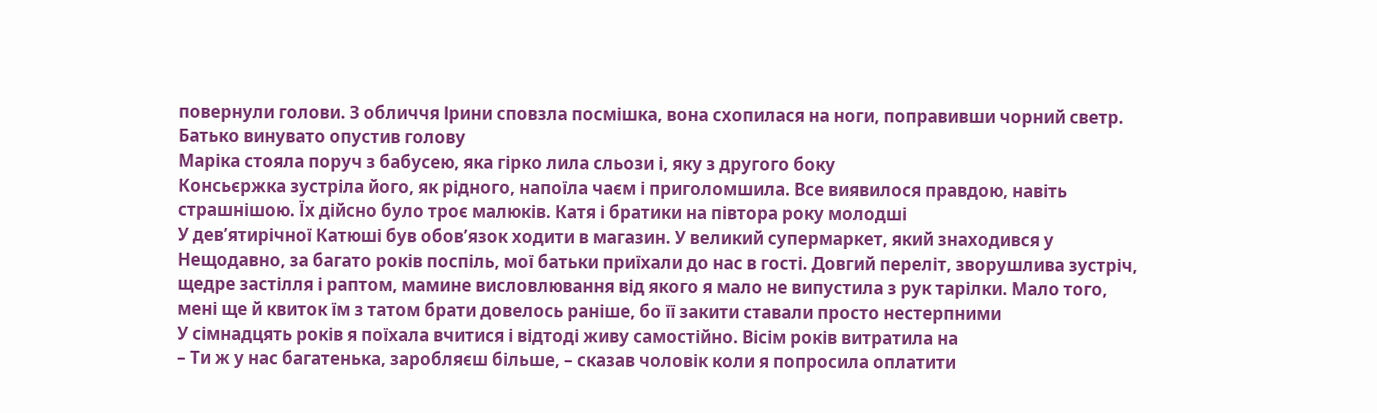повернули голови. З обличчя Ірини сповзла посмішка, вона схопилася на ноги, поправивши чорний светр. Батько винувато опустив голову
Маріка стояла поруч з бабусею, яка гірко лила сльози і, яку з другого боку
Консьєржка зустріла його, як рідного, напоїла чаєм і приголомшила. Все виявилося правдою, навіть страшнішою. Їх дійсно було троє малюків. Катя і братики на півтора року молодші
У дев’ятирічної Катюші був обов’язок ходити в магазин. У великий супермаркет, який знаходився у
Нещодавно, за багато років поспіль, мої батьки приїхали до нас в гості. Довгий переліт, зворушлива зустріч, щедре застілля і раптом, мамине висловлювання від якого я мало не випустила з рук тарілки. Мало того, мені ще й квиток їм з татом брати довелось раніше, бо її закити ставали просто нестерпними
У сімнадцять років я поїхала вчитися і відтоді живу самостійно. Вісім років витратила на
– Ти ж у нас багатенька, заробляєш більше, – сказав чоловік коли я попросила оплатити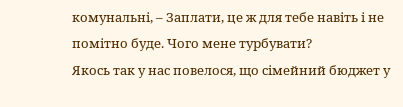комунальні, – Заплати, це ж для тебе навіть і не помітно буде. Чого мене турбувати?
Якось так у нас повелося, що сімейний бюджет у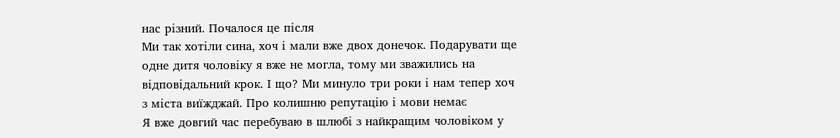нас різний. Почалося це після
Ми так хотіли сина, хоч і мали вже двох донечок. Подарувати ще одне дитя чоловіку я вже не могла, тому ми зважились на відповідальний крок. І що? Ми минуло три роки і нам тепер хоч з міста виїжджай. Про колишню репутацію і мови немає
Я вже довгий час перебуваю в шлюбі з найкращим чоловіком у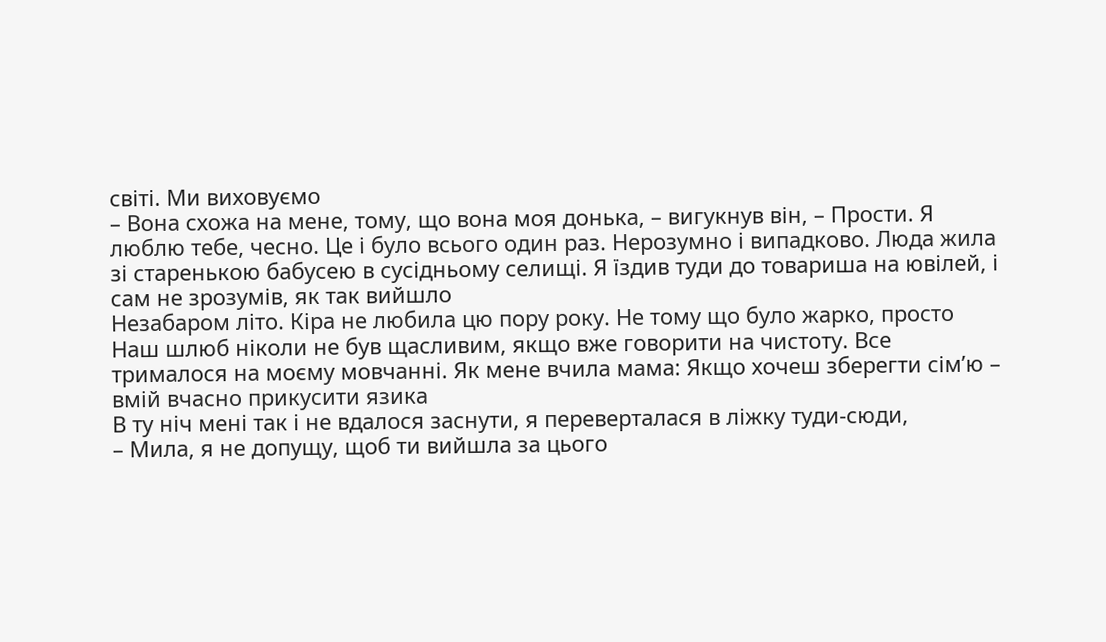світі. Ми виховуємо
– Вона схожа на мене, тому, що вона моя донька, – вигукнув він, – Прости. Я люблю тебе, чесно. Це і було всього один раз. Нерозумно і випадково. Люда жила зі старенькою бабусею в сусідньому селищі. Я їздив туди до товариша на ювілей, і сам не зрозумів, як так вийшло
Незабаром літо. Кіра не любила цю пору року. Не тому що було жарко, просто
Наш шлюб ніколи не був щасливим, якщо вже говорити на чистоту. Все трималося на моєму мовчанні. Як мене вчила мама: Якщо хочеш зберегти сім’ю – вмій вчасно прикусити язика
В ту ніч мені так і не вдалося заснути, я переверталася в ліжку туди-сюди,
– Мила, я не допущу, щоб ти вийшла за цього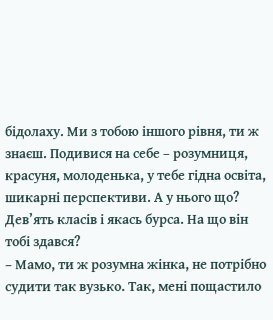бідолаху. Ми з тобою іншого рівня, ти ж знаєш. Подивися на себе – розумниця, красуня, молоденька, у тебе гідна освіта, шикарні перспективи. А у нього що? Дев’ять класів і якась бурса. На що він тобі здався?
– Мамо, ти ж розумна жінка, не потрібно судити так вузько. Так, мені пощастило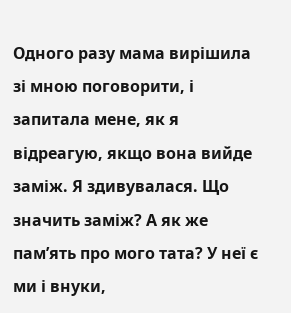Одного разу мама вирішила зі мною поговорити, і запитала мене, як я відреагую, якщо вона вийде заміж. Я здивувалася. Що значить заміж? А як же пам’ять про мого тата? У неї є ми і внуки,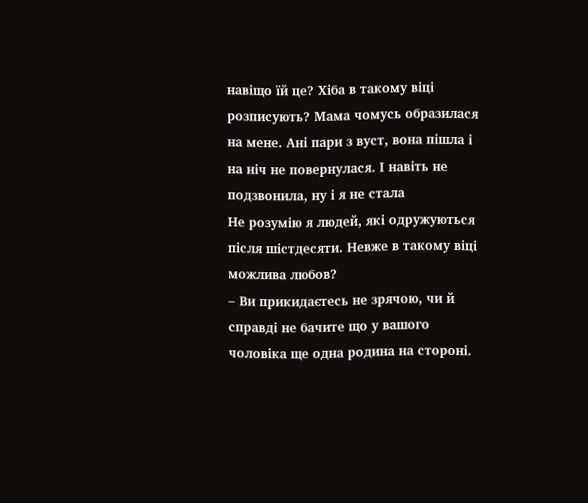навіщо їй це? Хіба в такому віці розписують? Мама чомусь образилася на мене. Ані пари з вуст, вона пішла і на ніч не повернулася. І навіть не подзвонила, ну і я не стала
Не розумію я людей, які одружуються після шістдесяти. Невже в такому віці можлива любов?
– Ви прикидаєтесь не зрячою, чи й справді не бачите що у вашого чоловіка ще одна родина на стороні.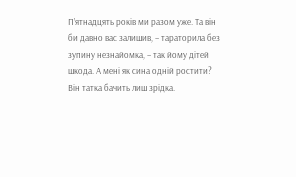П’ятнадцять років ми разом уже. Та він би давно вас залишив, – тараторила без зупину незнайомка, – так йому дітей шкода. А мені як сина одній ростити? Він татка бачить лиш зрідка.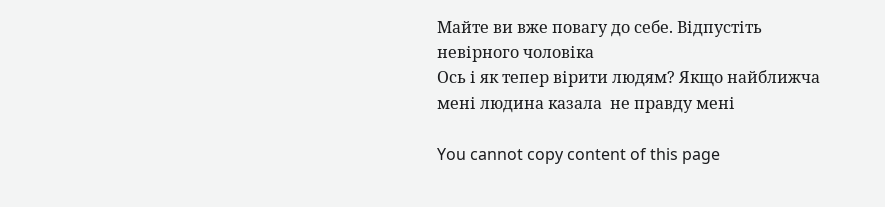Майте ви вже повагу до себе. Відпустіть невірного чоловіка
Ось і як тепер вірити людям? Якщо найближча мені людина казала  не правду мені

You cannot copy content of this page